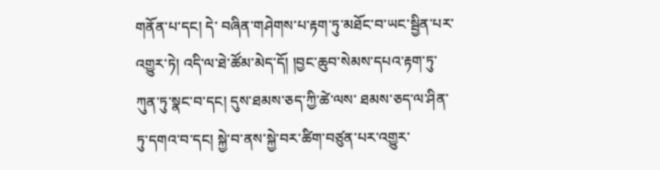གནོན་པ་དང། དེ་ བཞིན་གཤེགས་པ་རྟག་ཏུ་མཐོང་བ་ཡང་སྦྱིན་པར་འགྱུར་ཏེ། འདི་ལ་ཐེ་ཚོམ་མེད་དོ། །བྱང་ཆུབ་སེམས་དཔའ་རྟག་ཏུ་ཀུན་ཏུ་སྣང་བ་དང། དུས་ཐམས་ཅད་ཀྱི་ཚེ་ལས་ ཐམས་ཅད་ལ་ཤིན་ཏུ་དགའ་བ་དང། སྐྱེ་བ་ནས་སྐྱེ་བར་ཚིག་བཙུན་པར་འགྱུར་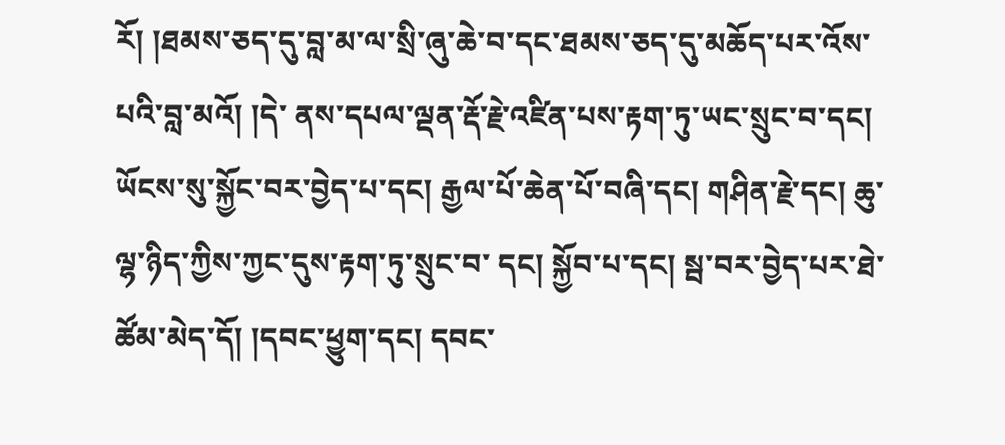རོ། །ཐམས་ཅད་དུ་བླ་མ་ལ་སྲི་ཞུ་ཆེ་བ་དང་ཐམས་ཅད་དུ་མཆོད་པར་འོས་པའི་བླ་མའོ། །དེ་ ནས་དཔལ་ལྡན་རྡོ་རྗེ་འཛིན་པས་རྟག་ཏུ་ཡང་སྲུང་བ་དང། ཡོངས་སུ་སྐྱོང་བར་བྱེད་པ་དང། རྒྱལ་པོ་ཆེན་པོ་བཞི་དང། གཤིན་རྗེ་དང། ཆུ་ལྷ་ཉིད་ཀྱིས་ཀྱང་དུས་རྟག་ཏུ་སྲུང་བ་ དང། སྐྱོབ་པ་དང། སྦ་བར་བྱེད་པར་ཐེ་ཚོམ་མེད་དོ། །དབང་ཕྱུག་དང། དབང་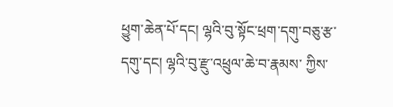ཕྱུག་ཆེན་པོ་དང། ལྷའི་བུ་སྟོང་ཕྲག་དགུ་བཅུ་རྩ་དགུ་དང། ལྷའི་བུ་རྫུ་འཕྲུལ་ཆེ་བ་རྣམས་ ཀྱིས་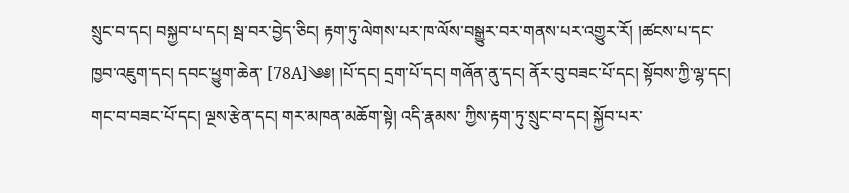སྲུང་བ་དང། བསྐྱབ་པ་དང། སྦ་བར་བྱེད་ཅིང། རྟག་ཏུ་ལེགས་པར་ཁ་ལོས་བསྒྱུར་བར་གནས་པར་འགྱུར་རོ། །ཚངས་པ་དང་ཁྱབ་འཇུག་དང། དབང་ཕྱུག་ཆེན་ [78A]༄༅། །པོ་དང། དྲག་པོ་དང། གཞོན་ནུ་དང། ནོར་བུ་བཟང་པོ་དང། སྟོབས་ཀྱི་ལྷ་དང། གང་བ་བཟང་པོ་དང། ལྔས་རྩེན་དང། གར་མཁན་མཆོག་སྟེ། འདི་རྣམས་ ཀྱིས་རྟག་ཏུ་སྲུང་བ་དང། སྐྱོབ་པར་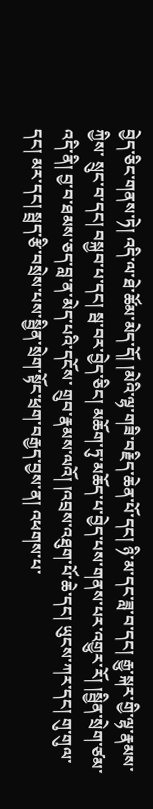བྱེད་ཅིང་གནས་ཏེ། འདི་ལ་ཐེ་ཚོམ་མེད་དོ། །མེའི་ལྷ་གཟི་བརྗིད་ཆེན་པོ་དང། ཉི་མ་དང་ཟླ་བ་དང། རྒྱུ་སྐར་གྱི་ལྷ་རྣམས་ཀྱིས་ སྲུང་བ་དང། བསྐྱབ་པ་དང། སྦ་བར་བྱེད་ཅིང། མཆོག་ཏུ་མཆོད་པ་བྱེད་པས་གནས་པར་འགྱུར་རོ། །སྦྱིན་སྲེག་ཙམ་འདི་ནི། བྱ་བ་ཐམས་ཅད་བླ་ན་མེད་པའི་དངོས་ གྲུབ་རྣམས་ལའོ། །འབྲས་འཐུག་པོ་ཆེ་དང། ཡུངས་ཀར་དང། གུ་གུལ་དང། མར་དང། སྦྲད་རྩི་བསྲེས་པས་སྦྱིན་སྲེག་སྟོང་ཕྲག་བརྒྱད་བྱས་ན། འཕགས་པ་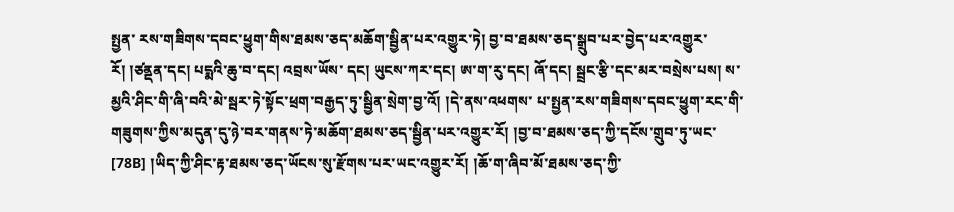སྤྱན་ རས་གཟིགས་དབང་ཕྱུག་གིས་ཐམས་ཅད་མཆོག་སྦྱིན་པར་འགྱུར་ཏེ། བྱ་བ་ཐམས་ཅད་སྒྲུབ་པར་བྱེད་པར་འགྱུར་རོ། །ཙནྡན་དང། པདྨའི་ཆུ་བ་དང། འབྲས་ཡོས་ དང། ཡུངས་ཀར་དང། ཨ་ག་རུ་དང། ཞོ་དང། སྦྲང་རྩི་དང་མར་བསྲེས་པས། ས་མྱའི་ཤིང་གི་ཞི་བའི་མེ་སྦར་ཏེ་སྟོང་ཕྲག་བརྒྱད་ཏུ་སྦྱིན་སྲེག་བྱ་འོ། །དེ་ནས་འཕགས་ པ་སྤྱན་རས་གཟིགས་དབང་ཕྱུག་རང་གི་གཟུགས་ཀྱིས་མདུན་དུ་ཉེ་བར་གནས་ཏེ་མཆོག་ཐམས་ཅད་སྦྱིན་པར་འགྱུར་རོ། །བྱ་བ་ཐམས་ཅད་ཀྱི་དངོས་གྲུབ་ཏུ་ཡང་ [78B] །ཡིད་ཀྱི་ཤིང་རྟ་ཐམས་ཅད་ཡོངས་སུ་རྫོགས་པར་ཡང་འགྱུར་རོ། །ཆོ་ག་ཞིབ་མོ་ཐམས་ཅད་ཀྱི་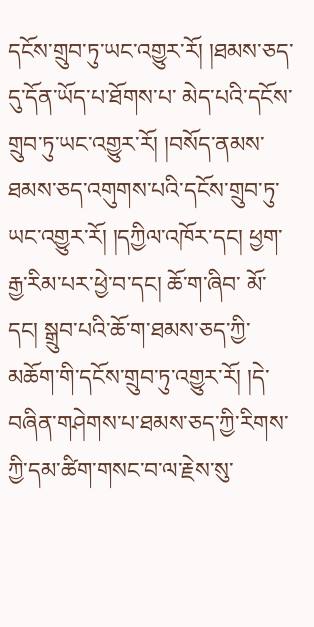དངོས་གྲུབ་ཏུ་ཡང་འགྱུར་རོ། །ཐམས་ཅད་དུ་དོན་ཡོད་པ་ཐོགས་པ་ མེད་པའི་དངོས་གྲུབ་ཏུ་ཡང་འགྱུར་རོ། །བསོད་ནམས་ཐམས་ཅད་འགུགས་པའི་དངོས་གྲུབ་ཏུ་ཡང་འགྱུར་རོ། །དཀྱིལ་འཁོར་དང། ཕྱག་རྒྱ་རིམ་པར་ཕྱེ་བ་དང། ཆོ་ག་ཞིབ་ མོ་དང། སྒྲུབ་པའི་ཆོ་ག་ཐམས་ཅད་ཀྱི་མཆོག་གི་དངོས་གྲུབ་ཏུ་འགྱུར་རོ། །དེ་བཞིན་གཤེགས་པ་ཐམས་ཅད་ཀྱི་རིགས་ཀྱི་དམ་ཚིག་གསང་བ་ལ་རྗེས་སུ་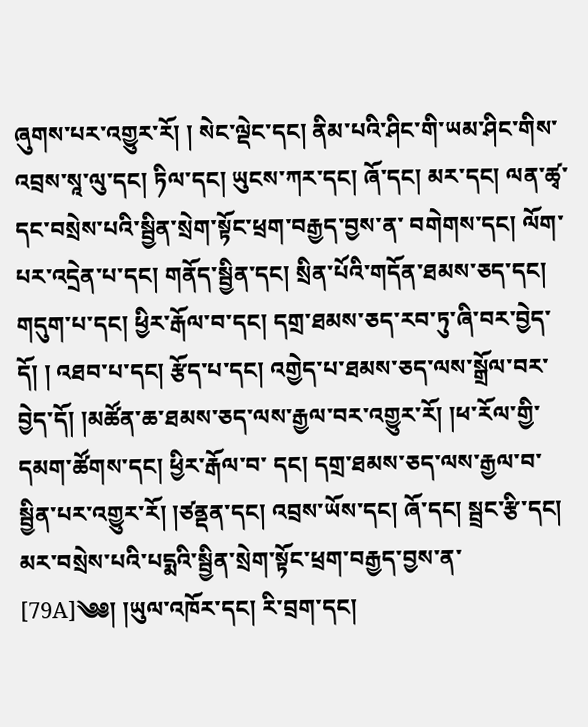ཞུགས་པར་འགྱུར་རོ། ། སེང་ལྡེང་དང། ནིམ་པའི་ཤིང་གི་ཡམ་ཤིང་གིས་འབྲས་སཱ་ལུ་དང། ཏིལ་དང། ཡུངས་ཀར་དང། ཞོ་དང། མར་དང། ལན་ཚྭ་དང་བསྲེས་པའི་སྦྱིན་སྲེག་སྟོང་ཕྲག་བརྒྱད་བྱས་ན་ བགེགས་དང། ལོག་པར་འདྲེན་པ་དང། གནོད་སྦྱིན་དང། སྲིན་པོའི་གདོན་ཐམས་ཅད་དང། གདུག་པ་དང། ཕྱིར་རྒོལ་བ་དང། དགྲ་ཐམས་ཅད་རབ་ཏུ་ཞི་བར་བྱེད་དོ། ། འཐབ་པ་དང། རྩོད་པ་དང། འགྱེད་པ་ཐམས་ཅད་ལས་སྒྲོལ་བར་བྱེད་དོ། །མཚོན་ཆ་ཐམས་ཅད་ལས་རྒྱལ་བར་འགྱུར་རོ། །ཕ་རོལ་གྱི་དམག་ཚོགས་དང། ཕྱིར་རྒོལ་བ་ དང། དགྲ་ཐམས་ཅད་ལས་རྒྱལ་བ་སྦྱིན་པར་འགྱུར་རོ། །ཙནྡན་དང། འབྲས་ཡོས་དང། ཞོ་དང། སྦྲང་རྩི་དང། མར་བསྲེས་པའི་པདྨའི་སྦྱིན་སྲེག་སྟོང་ཕྲག་བརྒྱད་བྱས་ན་ [79A]༄༅། །ཡུལ་འཁོར་དང། རི་བྲག་དང།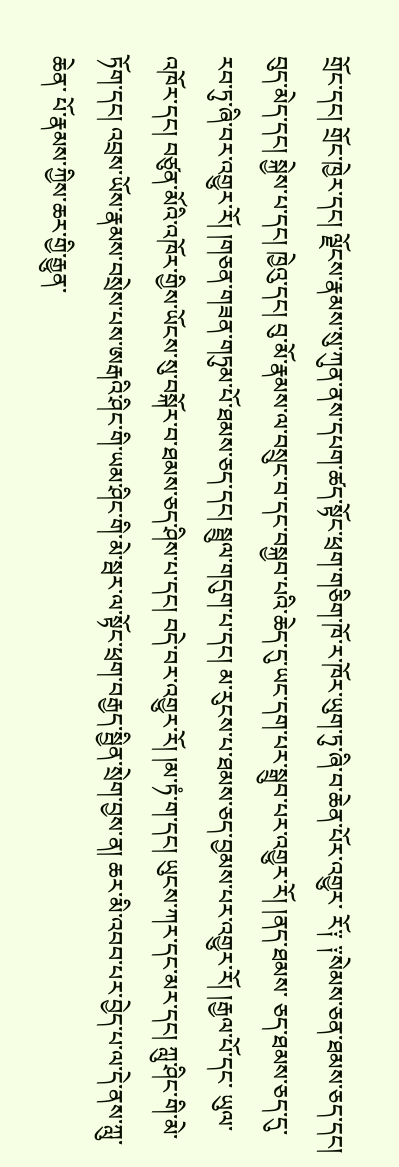གྲོང་དང། གྲོང་ཁྱེར་དང། ལྗོངས་རྣམས་སུ་ཀུན་ནས་དཔག་ཚད་སྟོང་ཕྲག་གཅིག་ཁོ་ར་ཁོར་ཡུག་ཏུ་ཞི་བ་ཆེན་པོར་འགྱུར་ རོ༑ ༑སེམས་ཅན་ཐམས་ཅད་དང། བུད་མེད་དང། སྐྱེས་པ་དང། ཁྱེའུ་དང། བུ་མོ་རྣམས་ལ་བསྲུང་བ་དང་བསྐྱབ་པའི་ཆེད་དུ་ཡང་དག་པར་སྒྲུབ་པར་འགྱུར་རོ། །ནད་ཐམས་ ཅད་ཐམས་ཅད་དུ་རབ་ཏུ་ཞི་བར་འགྱུར་རོ། །གཅན་གཟན་གཏུམ་པོ་ཐམས་ཅད་དང། སྦྲུལ་གདུག་པ་དང། མ་རུངས་པ་ཐམས་ཅད་བྱམས་པར་འགྱུར་རོ། །རྒྱལ་པོ་དང་ ཡུལ་འཁོར་དང། བཙུན་མོའི་འཁོར་གྱིས་ཡོངས་སུ་བསྐོར་བ་ཐམས་ཅད་ཤིས་པ་དང། བདེ་བར་འགྱུར་རོ། །མ་ཏཾ་ག་དང། ཡུངས་ཀར་དང་མར་དང། ཀླུ་ཤིང་གི་མེ་ ཏོག་དང། འབྲས་ཡོས་རྣམས་བསྲེས་པས་ཨརྒའི་ཤིང་གི་ཡམ་ཤིང་གི་མེ་སྦར་ལ་སྟོང་ཕྲག་བརྒྱད་སྦྱིན་སྲེག་བྱས་ན། ཆར་མི་འབབ་པར་བྱེད་པ་ལ་དེ་ནས་ཀླུ་ཆེན་ པོ་རྣམས་ཀྱིས་ཆར་གྱི་རྒྱུན་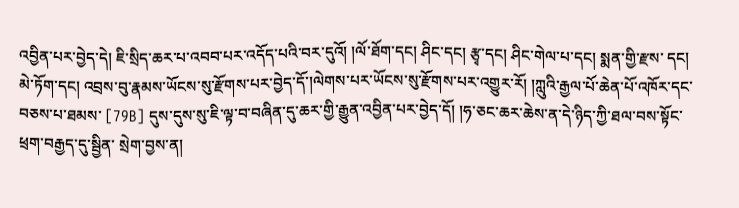འབྱིན་པར་བྱེད་དེ། ཇི་སྲིད་ཆར་པ་འབབ་པར་འདོད་པའི་བར་དུའོ། །ལོ་ཐོག་དང། ཤིང་དང། རྩྭ་དང། ཤིང་གེལ་པ་དང། སྨན་གྱི་རྫས་ དང། མེ་ཏོག་དང། འབྲས་བུ་རྣམས་ཡོངས་སུ་རྫོགས་པར་བྱེད་དོ་།ལེགས་པར་ཡོངས་སུ་རྫོགས་པར་འགྱུར་རོ། །ཀླུའི་རྒྱལ་པོ་ཆེན་པོ་འཁོར་དང་བཅས་པ་ཐམས་ [79B] དུས་དུས་སུ་ཇི་ལྟ་བ་བཞིན་དུ་ཆར་གྱི་རྒྱུན་འབྱིན་པར་བྱེད་དོ། །ཧ་ཅང་ཆར་ཆེས་ན་དེ་ཉིད་ཀྱི་ཐལ་བས་སྟོང་ཕྲག་བརྒྱད་དུ་སྦྱིན་ སྲེག་བྱས་ན།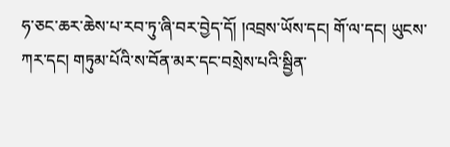ཧ་ཅང་ཆར་ཆེས་པ་རབ་ཏུ་ཞི་བར་བྱེད་དོ། །འབྲས་ཡོས་དང། གོ་ལ་དང། ཡུངས་ཀར་དང། གཏུམ་པོའི་ས་བོན་མར་དང་བསྲེས་པའི་སྦྱིན་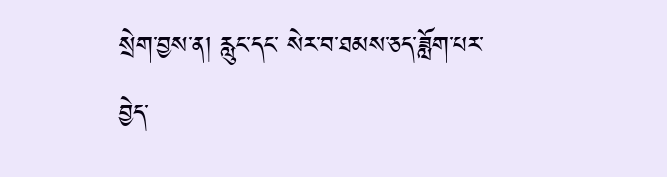སྲེག་བྱས་ན། རླུང་དང་ སེར་བ་ཐམས་ཅད་ཟློག་པར་བྱེད་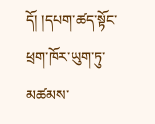དོ། །དཔག་ཚད་སྟོང་ཕྲག་ཁོར་ཡུག་ཏུ་མཚམས་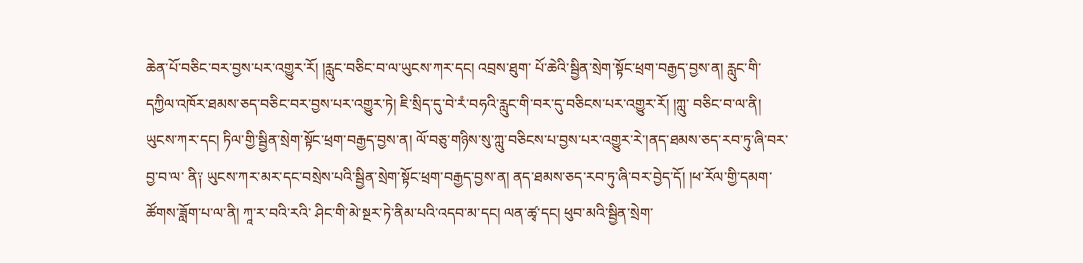ཆེན་པོ་བཅིང་བར་བྱས་པར་འགྱུར་རོ། །རླུང་བཅིང་བ་ལ་ཡུངས་ཀར་དང། འབྲས་ཐུག་ པོ་ཆེའི་སྦྱིན་སྲེག་སྟོང་ཕྲག་བརྒྱད་བྱས་ན། རླུང་གི་དཀྱིལ་འཁོར་ཐམས་ཅད་བཅིང་བར་བྱས་པར་འགྱུར་ཏེ། ཇི་སྲིད་དུ་བེ་རཾ་བཧའི་རླུང་གི་བར་དུ་བཅིངས་པར་འགྱུར་རོ། །ཀླུ་ བཅིང་བ་ལ་ནི། ཡུངས་ཀར་དང། ཏིལ་གྱི་སྦྱིན་སྲེག་སྟོང་ཕྲག་བརྒྱད་བྱས་ན། ལོ་བཅུ་གཉིས་སུ་ཀླུ་བཅིངས་པ་བྱས་པར་འགྱུར་རེ་།ནད་ཐམས་ཅད་རབ་ཏུ་ཞི་བར་བྱ་བ་ལ་ ནི༑ ཡུངས་ཀར་མར་དང་བསྲེས་པའི་སྦྱིན་སྲེག་སྟོང་ཕྲག་བརྒྱད་བྱས་ན། ནད་ཐམས་ཅད་རབ་ཏུ་ཞི་བར་བྱེད་དོ། །ཕ་རོལ་གྱི་དམག་ཚོགས་ཟློག་པ་ལ་ནི། ཀཱ་ར་བའི་རའི་ ཤིང་གི་མེ་སྔར་ཏེ་ནིམ་པའི་འདབ་མ་དང། ལན་ཚྭ་དང། ཕུབ་མའི་སྦྱིན་སྲེག་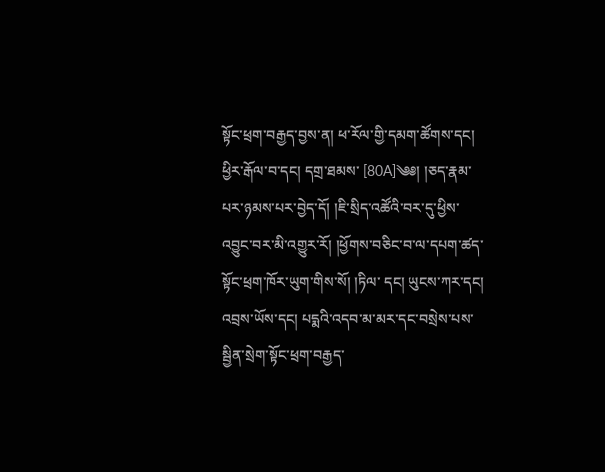སྟོང་ཕྲག་བརྒྱད་བྱས་ན། ཕ་རོལ་གྱི་དམག་ཚོགས་དང། ཕྱིར་རྒོལ་བ་དང། དགྲ་ཐམས་ [80A]༄༅། །ཅད་རྣམ་པར་ཉམས་པར་བྱེད་དོ། །ཇི་སྲིད་འཚོའི་བར་དུ་ཕྱིས་འབྱུང་བར་མི་འགྱུར་རོ། །ཕྱོགས་བཅིང་བ་ལ་དཔག་ཚད་སྟོང་ཕྲག་ཁོར་ཡུག་གིས་སོ། །ཏིལ་ དང། ཡུངས་ཀར་དང། འབྲས་ཡོས་དང། པདྨའི་འདབ་མ་མར་དང་བསྲེས་པས་སྦྱིན་སྲེག་སྟོང་ཕྲག་བརྒྱད་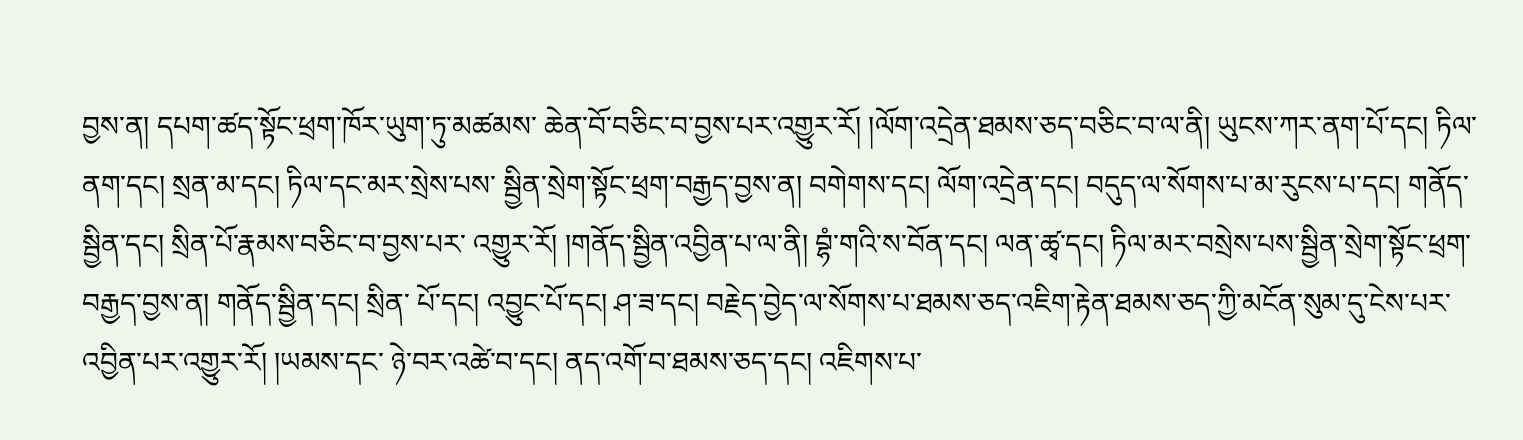བྱས་ན། དཔག་ཚད་སྟོང་ཕྲག་ཁོར་ཡུག་ཏུ་མཚམས་ ཆེན་བོ་བཅིང་བ་བྱས་པར་འགྱུར་རོ། །ལོག་འདྲེན་ཐམས་ཅད་བཅིང་བ་ལ་ནི། ཡུངས་ཀར་ནག་པོ་དང། ཏིལ་ནག་དང། སྲན་མ་དང། ཏིལ་དང་མར་སྲེས་པས་ སྦྱིན་སྲེག་སྟོང་ཕྲག་བརྒྱད་བྱས་ན། བགེགས་དང། ལོག་འདྲེན་དང། བདུད་ལ་སོགས་པ་མ་རུངས་པ་དང། གནོད་སྦྱིན་དང། སྲིན་པོ་རྣམས་བཅིང་བ་བྱས་པར་ འགྱུར་རོ། །གནོད་སྦྱིན་འབྱིན་པ་ལ་ནི། བྷཾ་གའི་ས་བོན་དང། ལན་ཚྭ་དང། ཏིལ་མར་བསྲེས་པས་སྦྱིན་སྲེག་སྟོང་ཕྲག་བརྒྱད་བྱས་ན། གནོད་སྦྱིན་དང། སྲིན་ པོ་དང། འབྱུང་པོ་དང། ཤ་ཟ་དང། བརྗེད་བྱེད་ལ་སོགས་པ་ཐམས་ཅད་འཇིག་རྟེན་ཐམས་ཅད་ཀྱི་མངོན་སུམ་དུ་ངེས་པར་འབྱིན་པར་འགྱུར་རོ། །ཡམས་དང་ ཉེ་བར་འཚེ་བ་དང། ནད་འགོ་བ་ཐམས་ཅད་དང། འཇིགས་པ་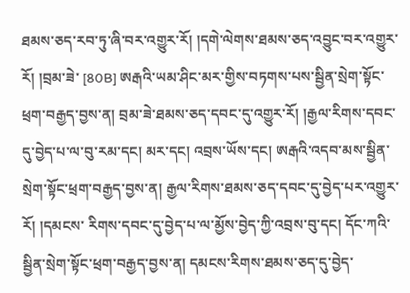ཐམས་ཅད་རབ་ཏུ་ཞི་བར་འགྱུར་རོ། །དགེ་ལེགས་ཐམས་ཅད་འབྱུང་བར་འགྱུར་རོ། །བྲམ་ཟེ་ [80B] ཨརྒའི་ཡམ་ཤིང་མར་གྱིས་བཏགས་པས་སྦྱིན་སྲེག་སྟོང་ཕྲག་བརྒྱད་བྱས་ན། བྲམ་ཟེ་ཐམས་ཅད་དབང་དུ་འགྱུར་རོ། །རྒྱལ་རིགས་དབང་ དུ་བྱེད་པ་ལ་བུ་རམ་དང། མར་དང། འབྲས་ཡོས་དང། ཨརྒའི་འདབ་མས་སྦྱིན་སྲེག་སྟོང་ཕྲག་བརྒྱད་བྱས་ན། རྒྱལ་རིགས་ཐམས་ཅད་དབང་དུ་བྱེད་པར་འགྱུར་རོ། །དམངས་ རིགས་དབང་དུ་བྱེད་པ་ལ་མྱོས་བྱེད་ཀྱི་འབྲས་བུ་དང། དོང་ཀའི་སྦྱིན་སྲེག་སྟོང་ཕྲག་བརྒྱད་བྱས་ན། དམངས་རིགས་ཐམས་ཅད་དུ་བྱེད་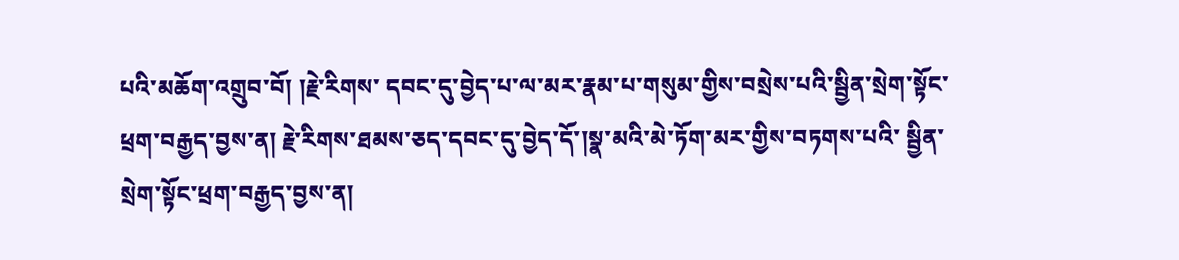པའི་མཆོག་འགྲུབ་བོ། །རྗེ་རིགས་ དབང་དུ་བྱེད་པ་ལ་མར་རྣམ་པ་གསུམ་གྱིས་བསྲེས་པའི་སྦྱིན་སྲེག་སྟོང་ཕྲག་བརྒྱད་བྱས་ན། རྗེ་རིགས་ཐམས་ཅད་དབང་དུ་བྱེད་དོ་།སྣ་མའི་མེ་ཏོག་མར་གྱིས་བཏགས་པའི་ སྦྱིན་སྲེག་སྟོང་ཕྲག་བརྒྱད་བྱས་ན།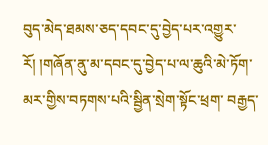བུད་མེད་ཐམས་ཅད་དབང་དུ་བྱེད་པར་འགྱུར་རོ། །གཞོན་ནུ་མ་དབང་དུ་བྱེད་པ་ལ་ཆུའི་མེ་ཏོག་མར་གྱིས་བཏགས་པའི་སྦྱིན་སྲེག་སྟོང་ཕྲག་ བརྒྱད་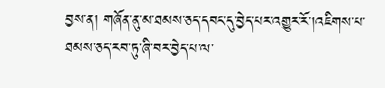བྱས་ན། གཞོན་ནུ་མ་ཐམས་ཅད་དབང་དུ་བྱེད་པར་འགྱུར་རོ་།འཇིགས་པ་ཐམས་ཅད་རབ་ཏུ་ཞི་བར་བྱེད་པ་ལ་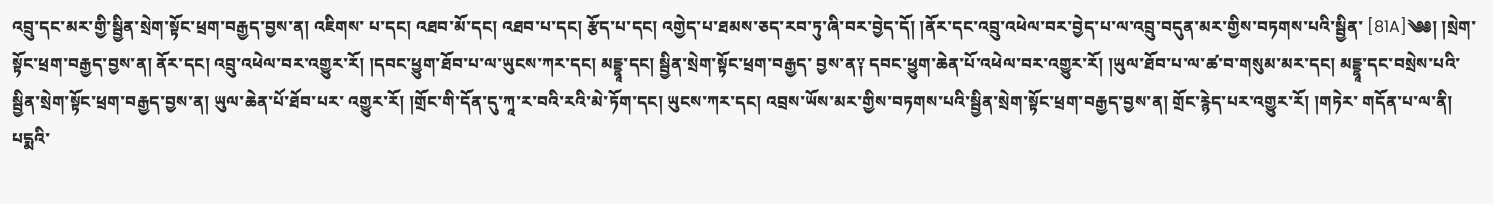འབྲུ་དང་མར་གྱི་སྦྱིན་སྲེག་སྟོང་ཕྲག་བརྒྱད་བྱས་ན། འཇིགས་ པ་དང། འཐབ་མོ་དང། འཐབ་པ་དང། རྩོད་པ་དང། འགྱེད་པ་ཐམས་ཅད་རབ་ཏུ་ཞི་བར་བྱེད་དོ། །ནོར་དང་འབྲུ་འཕེལ་བར་བྱེད་པ་ལ་འབྲུ་བདུན་མར་གྱིས་བཏགས་པའི་སྦྱིན་ [81A]༄༅། །སྲེག་སྟོང་ཕྲག་བརྒྱད་བྱས་ན། ནོར་དང། འབྲུ་འཕེལ་བར་འགྱུར་རོ། །དབང་ཕྱུག་ཐོབ་པ་ལ་ཡུངས་ཀར་དང། མདྡྷཱ་དང། སྦྱིན་སྲེག་སྟོང་ཕྲག་བརྒྱད་ བྱས་ན༑ དབང་ཕྱུག་ཆེན་པོ་འཕེལ་བར་འགྱུར་རོ། །ཡུལ་ཐོབ་པ་ལ་ཚ་བ་གསུམ་མར་དང། མདྡྷཱ་དང་བསྲེས་པའི་སྦྱིན་སྲེག་སྟོང་ཕྲག་བརྒྱད་བྱས་ན། ཡུལ་ཆེན་པོ་ཐོབ་པར་ འགྱུར་རོ། །གྲོང་གི་དོན་དུ་ཀཱ་ར་བའི་རའི་མེ་ཏོག་དང། ཡུངས་ཀར་དང། འབྲས་ཡོས་མར་གྱིས་བཏགས་པའི་སྦྱིན་སྲེག་སྟོང་ཕྲག་བརྒྱད་བྱས་ན། གྲོང་རྙེད་པར་འགྱུར་རོ། །གཏེར་ གདོན་པ་ལ་ནི། པདྨའི་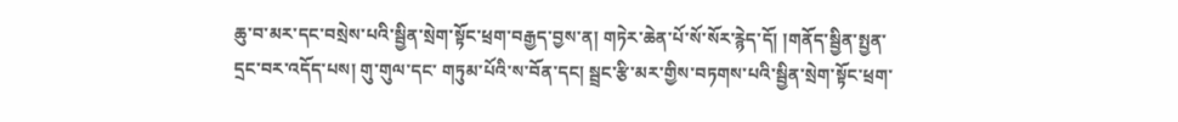ཆུ་བ་མར་དང་བསྲེས་པའི་སྦྱིན་སྲེག་སྟོང་ཕྲག་བརྒྱད་བྱས་ན། གཏེར་ཆེན་པོ་སོ་སོར་རྙེད་དོ། །གནོད་སྦྱིན་སྤྱན་དྲང་བར་འདོད་པས། གུ་གུལ་དང་ གཏུམ་པོའི་ས་བོན་དང། སྦྲང་རྩི་མར་གྱིས་བཏགས་པའི་སྦྱིན་སྲེག་སྟོང་ཕྲག་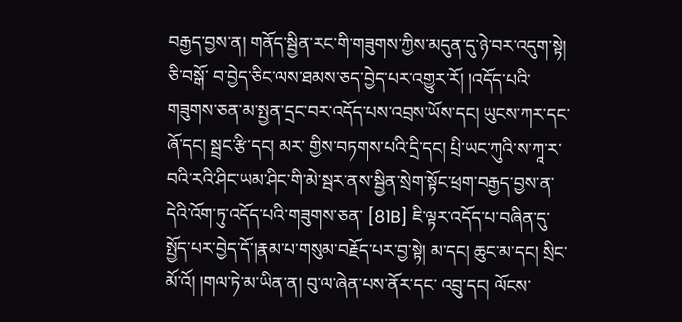བརྒྱད་བྱས་ན། གནོད་སྦྱིན་རང་གི་གཟུགས་ཀྱིས་མདུན་དུ་ཉེ་བར་འདུག་སྟེ། ཅི་བསྒོ་ བ་བྱེད་ཅིང་ལས་ཐམས་ཅད་བྱེད་པར་འགྱུར་རོ། །འདོད་པའི་གཟུགས་ཅན་མ་སྤྱན་དྲང་བར་འདོད་པས་འབྲས་ཡོས་དང། ཡུངས་ཀར་དང་ཞོ་དང། སྦྲང་རྩི་དང། མར་ གྱིས་བཏགས་པའི་དྲི་དང། པྲི་ཡང་ཀུའི་ས་ཀཱ་ར་བའི་རའི་ཤིང་ཡམ་ཤིང་གི་མེ་སྦར་ནས་སྦྱིན་སྲེག་སྟོང་ཕྲག་བརྒྱད་བྱས་ན་དེའི་འོག་ཏུ་འདོད་པའི་གཟུགས་ཅན་ [81B] ཇི་ལྟར་འདོད་པ་བཞིན་དུ་སྤྱོད་པར་བྱེད་དོ་།རྣམ་པ་གསུམ་བརྗོད་པར་བྱ་སྟེ། མ་དང། ཆུང་མ་དང། སྲིང་མོ་འོ། །གལ་ཏེ་མ་ཡིན་ན། བུ་ལ་ཞེན་པས་ནོར་དང་ འབྲུ་དང། ལོངས་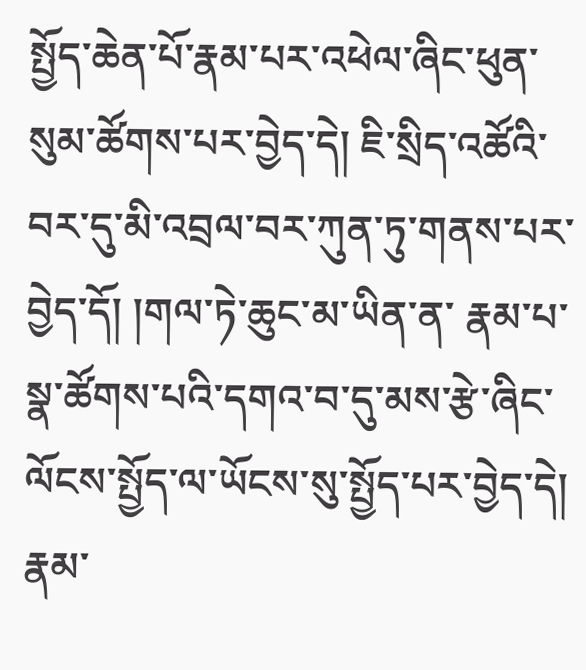སྤྱོད་ཆེན་པོ་རྣམ་པར་འཕེལ་ཞིང་ཕུན་སུམ་ཚོགས་པར་བྱེད་དེ། ཇི་སྲིད་འཚོའི་བར་དུ་མི་འབྲལ་བར་ཀུན་ཏུ་གནས་པར་བྱེད་དོ། །གལ་ཏེ་ཆུང་མ་ཡིན་ན་ རྣམ་པ་སྣ་ཚོགས་པའི་དགའ་བ་དུ་མས་རྩེ་ཞིང་ལོངས་སྤྱོད་ལ་ཡོངས་སུ་སྤྱོད་པར་བྱེད་དེ། རྣམ་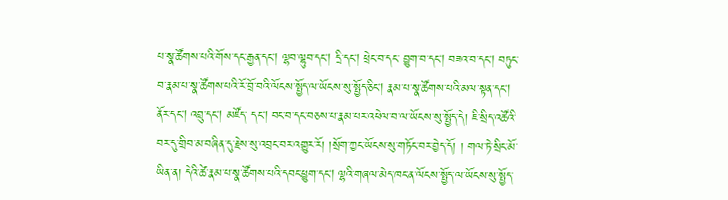པ་སྣ་ཚོགས་པའི་གོས་དང་རྒྱན་དང། ལྷབ་ལྷུབ་དང། དྲི་དང། ཕྲེང་བ་དང་ བྱུག་བ་དང། བཟའ་བ་དང། བཏུང་བ་རྣམ་པ་སྣ་ཚོགས་པའི་རོ་བྲོ་བའི་ལོངས་སྤྱོད་ལ་ཡོངས་སུ་སྤྱོད་ཅིང། རྣམ་པ་སྣ་ཚོགས་པའི་མལ་སྟན་དང། ནོར་དང། འབྲུ་དང། མཛོད་ དང། བང་བ་དང་བཅས་པ་རྣམ་པར་འཕེལ་བ་ལ་ཡོངས་སུ་སྤྱོད་དེ། ཇི་སྲིད་འཚོའི་བར་དུ་གྲིབ་མ་བཞིན་དུ་རྗེས་སུ་འབྲང་བར་འགྱུར་རོ། །སྲོག་ཀྱང་ཡོངས་སུ་གཏོང་བར་བྱེད་དོ། ། གལ་ཏེ་སྲིང་མོ་ཡིན་ན། དེའི་ཚེ་རྣམ་པ་སྣ་ཚོགས་པའི་དབང་ཕྱུག་དང། ལྷའི་གཞལ་མེད་ཁང་ན་ལོངས་སྤྱོད་ལ་ཡོངས་སུ་སྤྱོད་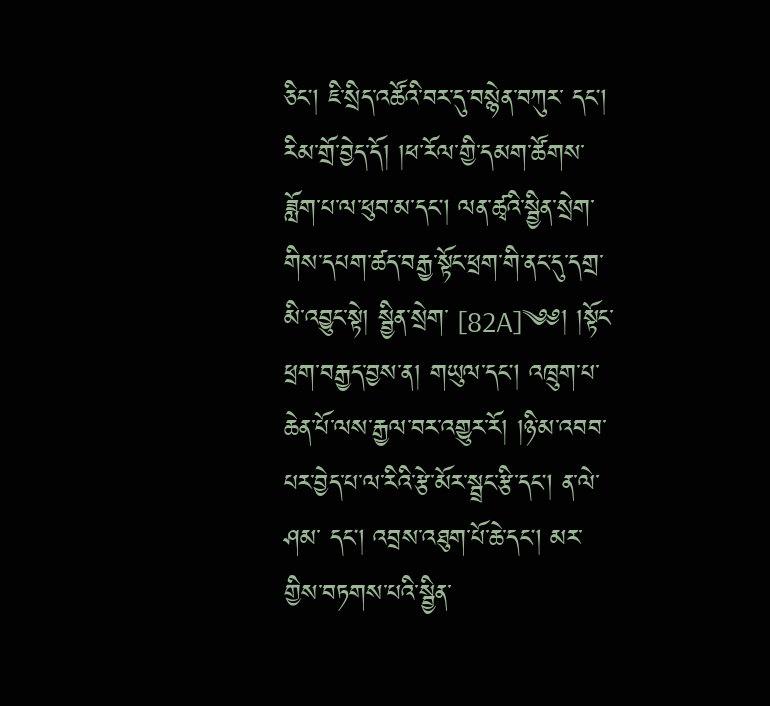ཅིང། ཇི་སྲིད་འཚོའི་བར་དུ་བསྙེན་བཀུར་ དང། རིམ་གྲོ་བྱེད་དོ། །ཕ་རོལ་གྱི་དམག་ཚོགས་ཟློག་པ་ལ་ཕུབ་མ་དང། ལན་ཚྭའི་སྦྱིན་སྲེག་གིས་དཔག་ཚད་བརྒྱ་སྟོང་ཕྲག་གི་ནང་དུ་དགྲ་མི་འབྱུང་སྟེ། སྦྱིན་སྲེག་ [82A]༄༅། །སྟོང་ཕྲག་བརྒྱད་བྱས་ན། གཡུལ་དང། འཁྲུག་པ་ཆེན་པོ་ལས་རྒྱལ་བར་འགྱུར་རོ། །ཉི་མ་འབབ་པར་བྱེད་པ་ལ་རིའི་རྩེ་མོར་སྦྲང་རྩི་དང། ན་ལེ་ཤམ་ དང། འབྲས་འཐུག་པོ་ཆེ་དང། མར་གྱིས་བཏགས་པའི་སྦྱིན་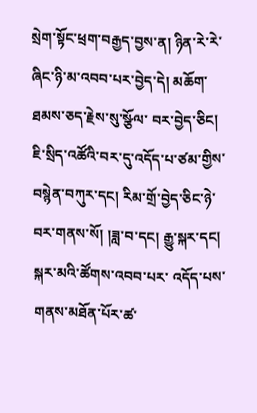སྲེག་སྟོང་ཕྲག་བརྒྱད་བྱས་ན། ཉིན་རེ་རེ་ཞིང་ཉི་མ་འབབ་པར་བྱེད་དེ། མཆོག་ཐམས་ཅད་རྗེས་སུ་སྩོལ་ བར་བྱེད་ཅིང། ཇི་སྲིད་འཚོའི་བར་དུ་འདོད་པ་ཙམ་གྱིས་བསྙེན་བཀུར་དང། རིམ་གྲོ་བྱེད་ཅིང་ཉེ་བར་གནས་སོ། །ཟླ་བ་དང། རྒྱུ་སྐར་དང། སྐར་མའི་ཚོགས་འབབ་པར་ འདོད་པས་གནས་མཐོན་པོར་ཚ་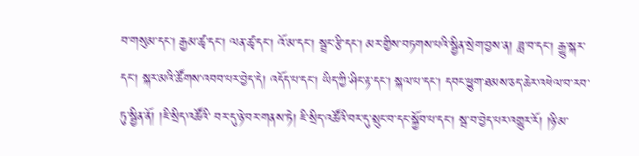བ་གསུམ་དང། རྒྱམ་ཚྭ་དང། ལན་ཚྭ་དང། འོ་མ་དང། སྦྲང་རྩི་དང། མར་གྱིས་བཏགས་པའི་སྦྱིན་སྲེག་བྱས་ན། ཟླ་བ་དང། རྒྱུ་སྐར་ དང། སྐར་མའི་ཚོགས་འབབ་པར་བྱེད་དེ། འདོད་པ་དང། ཡིད་ཀྱི་ཤིང་རྟ་དང། སྐལ་པ་དང། དབང་ཕྱུག་ཐམས་ཅད་ཆེར་འཕེལ་བ་རབ་ཏུ་སྦྱིན་ནོ། །ཇི་སྲིད་འཚོའི་ བར་དུ་ཉེ་བར་གནས་ཏེ། ཇི་སྲིད་འཚོའི་བར་དུ་སྲུང་བ་དང་སྐྱོབ་པ་དང། སྦ་བ་བྱེད་པར་འགྱུར་རོ། །ཉི་མ་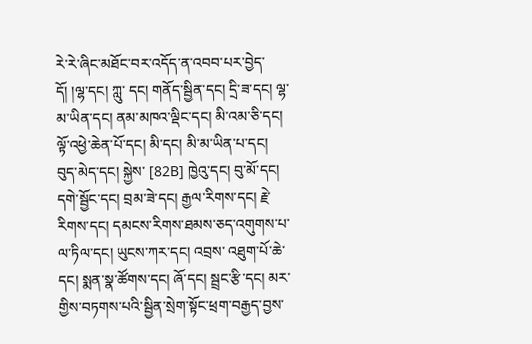རེ་རེ་ཞིང་མཐོང་བར་འདོད་ན་འབབ་པར་བྱེད་དོ། །ལྷ་དང། ཀླུ་ དང། གནོད་སྦྱིན་དང། དྲི་ཟ་དང། ལྷ་མ་ཡིན་དང། ནམ་མཁའ་ལྡིང་དང། མི་འམ་ཅི་དང། ལྟོ་འཕྱེ་ཆེན་པོ་དང། མི་དང། མི་མ་ཡིན་པ་དང། བུད་མེད་དང། སྐྱེས་ [82B] ཁྱེའུ་དང། བུ་མོ་དང། དགེ་སྦྱོང་དང། བྲམ་ཟེ་དང། རྒྱལ་རིགས་དང། རྗེ་རིགས་དང། དམངས་རིགས་ཐམས་ཅད་འགུགས་པ་ལ་ཏིལ་དང། ཡུངས་ཀར་དང། འབྲས་ འཐུག་པོ་ཆེ་དང། སྨན་སྣ་ཚོགས་དང། ཞོ་དང། སྦྲང་རྩི་དང། མར་གྱིས་བཏགས་པའི་སྦྱིན་སྲེག་སྟོང་ཕྲག་བརྒྱད་བྱས་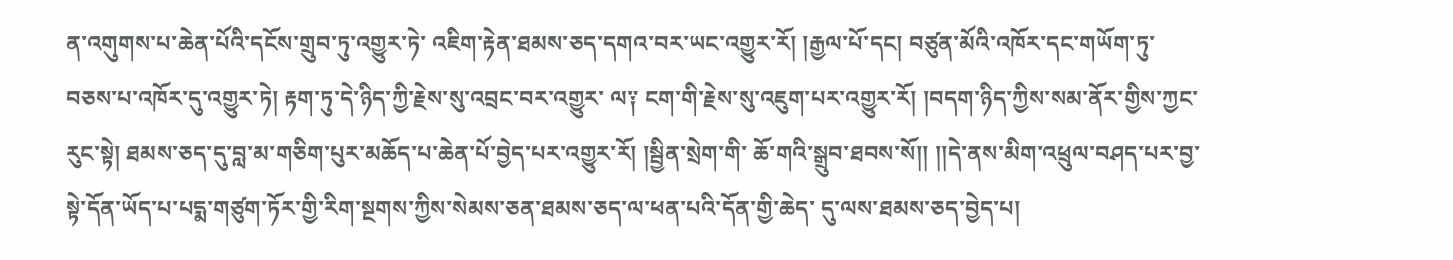ན་འགུགས་པ་ཆེན་པོའི་དངོས་གྲུབ་ཏུ་འགྱུར་ཏེ་ འཇིག་རྟེན་ཐམས་ཅད་དགའ་བར་ཡང་འགྱུར་རོ། །རྒྱལ་པོ་དང། བཙུན་མོའི་འཁོར་དང་གཡོག་ཏུ་བཅས་པ་འཁོར་དུ་འགྱུར་ཏེ། རྟག་ཏུ་དེ་ཉིད་ཀྱི་རྗེས་སུ་འབྲང་བར་འགྱུར་ ལ༑ ངག་གི་རྗེས་སུ་འཇུག་པར་འགྱུར་རོ། །བདག་ཉིད་ཀྱིས་སམ་ནོར་གྱིས་ཀྱང་རུང་སྟེ། ཐམས་ཅད་དུ་བླ་མ་གཅིག་པུར་མཆོད་པ་ཆེན་པོ་བྱེད་པར་འགྱུར་རོ། །སྦྱིན་སྲེག་གི་ ཆོ་གའི་སྒྲུབ་ཐབས་སོ།། །།དེ་ནས་མིག་འཕྲུལ་བཤད་པར་བྱ་སྟེ་དོན་ཡོད་པ་པདྨ་གཙུག་ཏོར་གྱི་རིག་སྔགས་ཀྱིས་སེམས་ཅན་ཐམས་ཅད་ལ་ཕན་པའི་དོན་གྱི་ཆེད་ དུ་ལས་ཐམས་ཅད་བྱེད་པ།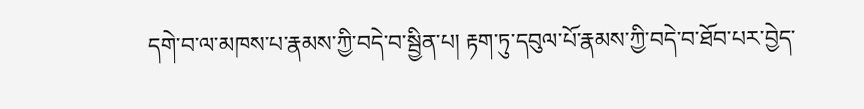དགེ་བ་ལ་མཁས་པ་རྣམས་ཀྱི་བདེ་བ་སྦྱིན་པ། རྟག་ཏུ་དབུལ་པོ་རྣམས་ཀྱི་བདེ་བ་ཐོབ་པར་བྱེད་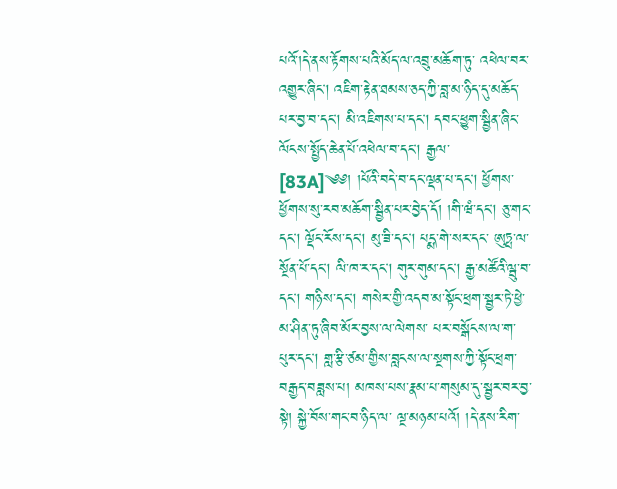པའོ་།དེ་ནས་རྟོགས་པའི་མོད་ལ་འབྲུ་མཆོག་ཏུ་ འཕེལ་བར་འགྱུར་ཞིང། འཇིག་རྟེན་ཐམས་ཅད་ཀྱི་བླ་མ་ཉིད་དུ་མཆོད་པར་བྱ་བ་དང། མི་འཇིགས་པ་དང། དབང་ཕྱུག་སྦྱིན་ཞིང་ལོངས་སྤྱོད་ཆེན་པོ་འཕེལ་བ་དང། རྒྱལ་ [83A]༄༅། །པོའི་བདེ་བ་དང་ལྡན་པ་དང། ཕྱོགས་ཕྱོགས་སུ་རབ་མཆོག་སྦྱིན་པར་བྱེད་དོ། །གི་ཝཾ་དང། ཅུ་གང་དང། ལྡོང་རོས་དང། མུ་ཟི་དང། པདྨ་གེ་སར་དང་ ཨུཏྤ་ལ་སྔོན་པོ་དང། ལི་ཁ་ར་དང། གུར་གུམ་དང། རྒྱ་མཚོའི་ལྦུ་བ་དང། གཉིས་དང། གསེར་གྱི་འདབ་མ་སྟོང་ཕྲག་སྦྱར་ཏེ་ཕྱེ་མ་ཤིན་ཏུ་ཞིབ་མོར་བྱས་ལ་ལེགས་ པར་བསྒོངས་ལ་ག་པུར་དང། གླ་རྩི་ཙམ་གྱིས་བླངས་ལ་སྔགས་ཀྱི་སྟོང་ཕྲག་བརྒྱད་བཟླས་པ། མཁས་པས་རྣམ་པ་གསུམ་དུ་སྦྱར་བར་བྱ་སྟེ། སྐྱེ་བོས་གང་བ་ཉིད་ལ་ ལྔ་མཉམ་པའོ། །དེ་ནས་རིག་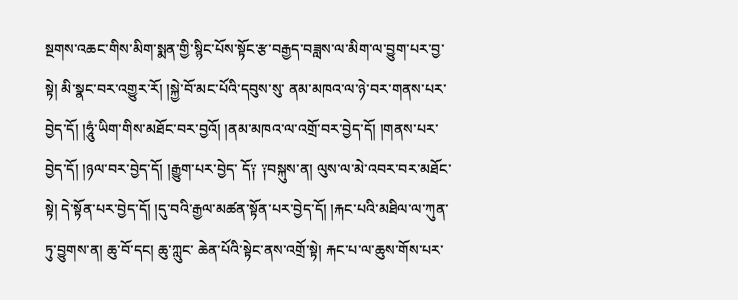སྔགས་འཆང་གིས་མིག་སྨན་གྱི་སྙིང་པོས་སྟོང་རྩ་བརྒྱད་བཟླས་ལ་མིག་ལ་བྱུག་པར་བྱ་སྟེ། མི་སྣང་བར་འགྱུར་རོ། །སྐྱེ་བོ་མང་པོའི་དབུས་སུ་ ནམ་མཁའ་ལ་ཉེ་བར་གནས་པར་བྱེད་དོ། །ཧཱུཾ་ཡིག་གིས་མཐོང་བར་བྱའོ། །ནམ་མཁའ་ལ་འགྲོ་བར་བྱེད་དོ། །གནས་པར་བྱེད་དོ། །ཉལ་བར་བྱེད་དོ། །རྒྱུག་པར་བྱེད་ དོ༑ ༑བསྐུས་ན། ལུས་ལ་མེ་འབར་བར་མཐོང་སྟེ། དེ་སྟོན་པར་བྱེད་དོ། །དུ་བའི་རྒྱལ་མཚན་སྟོན་པར་བྱེད་དོ། །རྐང་པའི་མཐིལ་ལ་ཀུན་ཏུ་བྱུགས་ན། ཆུ་བོ་དང། ཆུ་ཀླུང་ ཆེན་པོའི་སྟེང་ནས་འགྲོ་སྟེ། རྐང་པ་ལ་ཆུས་གོས་པར་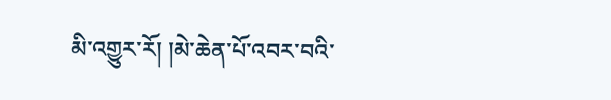མི་འགྱུར་རོ། །མེ་ཆེན་པོ་འབར་བའི་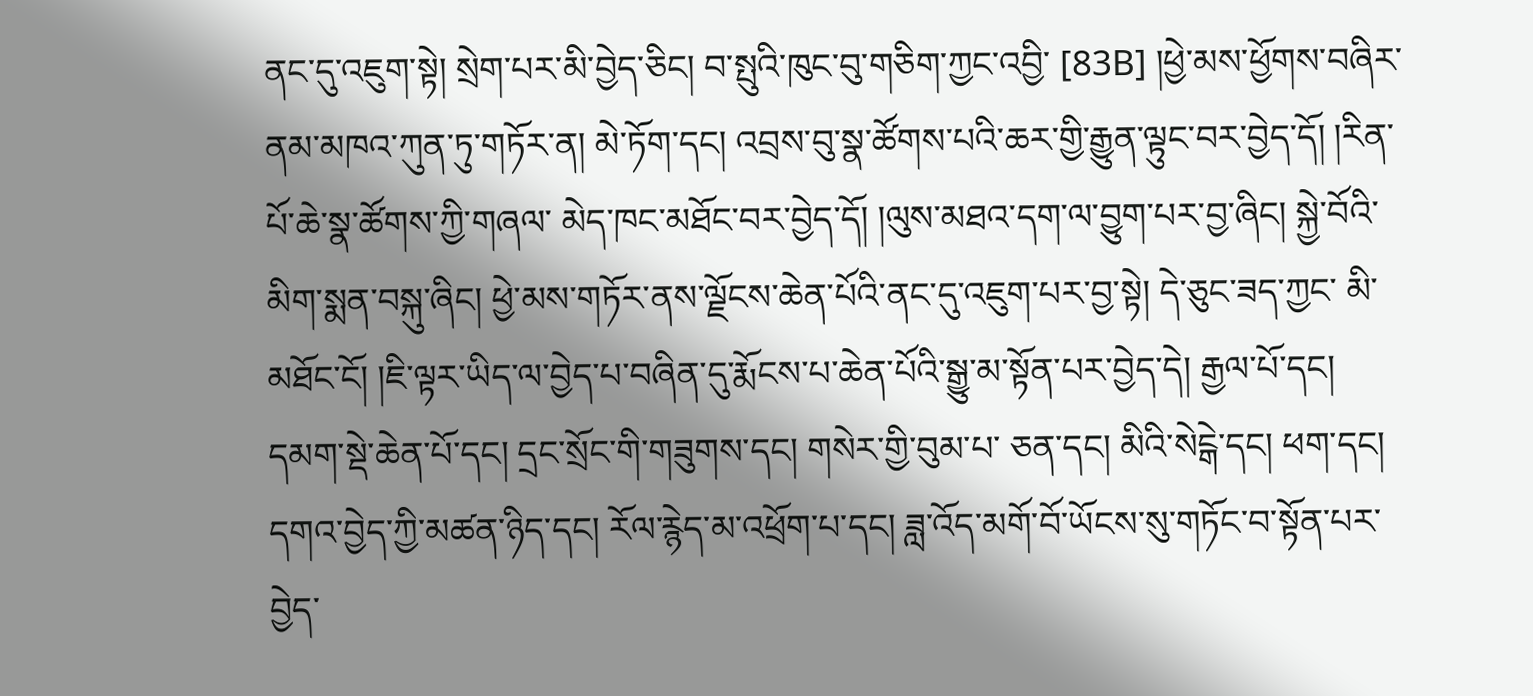ནང་དུ་འཇུག་སྟེ། སྲེག་པར་མི་བྱེད་ཅིང། བ་སྤུའི་ཁུང་བུ་གཅིག་ཀྱང་འབྱི་ [83B] །ཕྱེ་མས་ཕྱོགས་བཞིར་ནམ་མཁའ་ཀུན་ཏུ་གཏོར་ན། མེ་ཏོག་དང། འབྲས་བུ་སྣ་ཚོགས་པའི་ཆར་གྱི་རྒྱུན་ལྟུང་བར་བྱེད་དོ། །རིན་པོ་ཆེ་སྣ་ཚོགས་ཀྱི་གཞལ་ མེད་ཁང་མཐོང་བར་བྱེད་དོ། །ལུས་མཐའ་དག་ལ་བྱུག་པར་བྱ་ཞིང། སྐྱེ་བོའི་མིག་སྨན་བསྐུ་ཞིང། ཕྱེ་མས་གཏོར་ནས་ལྗོངས་ཆེན་པོའི་ནང་དུ་འཇུག་པར་བྱ་སྟེ། དེ་ཅུང་ཟད་ཀྱང་ མི་མཐོང་ངོ། །ཇི་ལྟར་ཡིད་ལ་བྱེད་པ་བཞིན་དུ་རྨོངས་པ་ཆེན་པོའི་སྒྱུ་མ་སྟོན་པར་བྱེད་དེ། རྒྱལ་པོ་དང། དམག་སྡེ་ཆེན་པོ་དང། དྲང་སྲོང་གི་གཟུགས་དང། གསེར་གྱི་བུམ་པ་ ཅན་དང། མིའི་སེངྒེ་དང། ཕག་དང། དགའ་བྱེད་ཀྱི་མཚན་ཉིད་དང། རོལ་རྙེད་མ་འཕྲོག་པ་དང། ཟླ་འོད་མགོ་བོ་ཡོངས་སུ་གཏོང་བ་སྟོན་པར་བྱེད་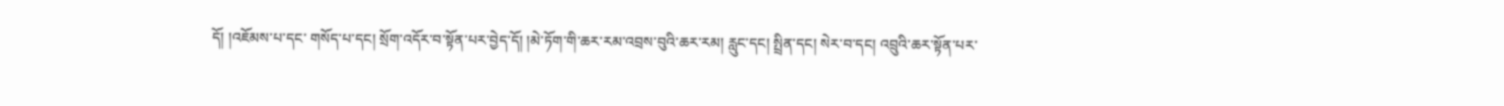དོ། །འཇོམས་པ་དང་ གསོད་པ་དང། སྲོག་འདོར་བ་སྟོན་པར་བྱེད་དོ། །མེ་ཏོག་གི་ཆར་རམ་འབྲས་བུའི་ཆར་རམ། རླུང་དང། སྤྲིན་དང། སེར་བ་དང། འབྲུའི་ཆར་སྟོན་པར་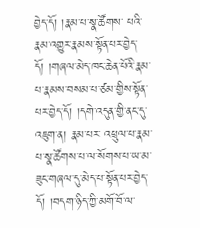བྱེད་དོ། །རྣམ་པ་སྣ་ཚོགས་ པའི་རྣམ་འགྱུར་རྣམས་སྟོན་པར་བྱེད་དོ། །གཞལ་མེད་ཁང་ཆེན་པོའི་རྣམ་པ་རྣམས་བསམ་པ་ཙམ་གྱིས་སྟོན་པར་བྱེད་དོ། །དགེ་འདུན་གྱི་ནང་དུ་འཇུག་ན། རྣམ་པར་ འཕྲུལ་པ་རྣམ་པ་སྣ་ཚོགས་པ་ལ་སོགས་པ་ཡ་མ་ཟུང་གཞལ་དུ་མེད་པ་སྟོན་པར་བྱེད་དོ། །བདག་ཉིད་ཀྱི་མགོ་བོ་ལ་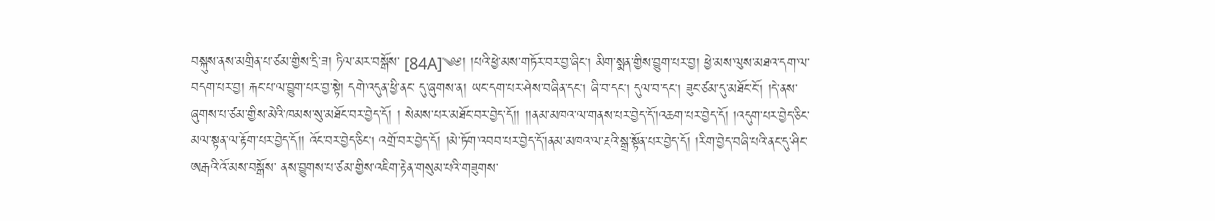བསྐུས་ནས་མགྲིན་པ་ཙམ་གྱིས་དྲི་ཟ། ཏིལ་མར་བསྒོས་ [84A]༄༅། །པའི་ཕྱེ་མས་གཏོར་བར་བྱ་ཞིང། མིག་སྨན་གྱིས་བྱུག་པར་བྱ། ཕྱེ་མས་ལུས་མཐའ་དག་ལ་བདག་པར་བྱ། རྐང་པ་ལ་བྱུག་པར་བྱ་སྟེ། དགེ་འདུན་ཕྱི་ནང་ དུ་ཞུགས་ན། ཡང་དག་པར་ཤེས་བཞིན་དང། ཞི་བ་དང། དུལ་བ་དང། ཟུང་ཙམ་དུ་མཐོང་ངོ། །དེ་ནས་ཞུགས་པ་ཙམ་གྱིས་མེའི་ཁམས་སུ་མཐོང་བར་བྱེད་དོ། ། སེམས་པར་མཐོང་བར་བྱེད་དོ།། །།ནམ་མཁའ་ལ་གནས་པར་བྱེད་དོ་།འཆག་པར་བྱེད་དོ། །འདུག་པར་བྱེད་ཅིང་མལ་སྟན་ལ་རྟོག་པར་བྱེད་དོ།། འོང་བར་བྱེད་ཅིང། འགྲོ་བར་བྱེད་དོ། །མེ་ཏོག་འབབ་པར་བྱེད་དོ་།ནམ་མཁའ་ལ་རྔའི་སྒྲ་སྟོན་པར་བྱེད་དོ། །རིག་བྱེད་བཞི་པའི་ནང་དུ་ཤིང་ཨརྒའི་འོ་མས་བསྒོས་ ནས་བྱུགས་པ་ཙམ་གྱིས་འཇིག་རྟེན་གསུམ་པའི་གཟུགས་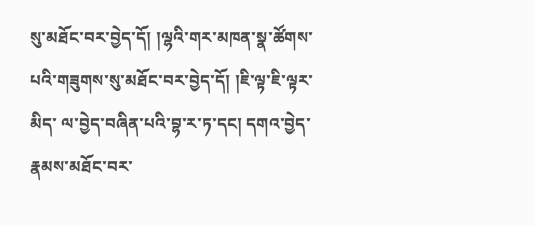སུ་མཐོང་བར་བྱེད་དོ། །ལྷའི་གར་མཁན་སྣ་ཚོགས་པའི་གཟུགས་སུ་མཐོང་བར་བྱེད་དོ། །ཇི་ལྟ་ཇི་ལྟར་མིད་ ལ་བྱེད་བཞིན་པའི་བྷ་ར་ཏ་དང། དགའ་བྱེད་རྣམས་མཐོང་བར་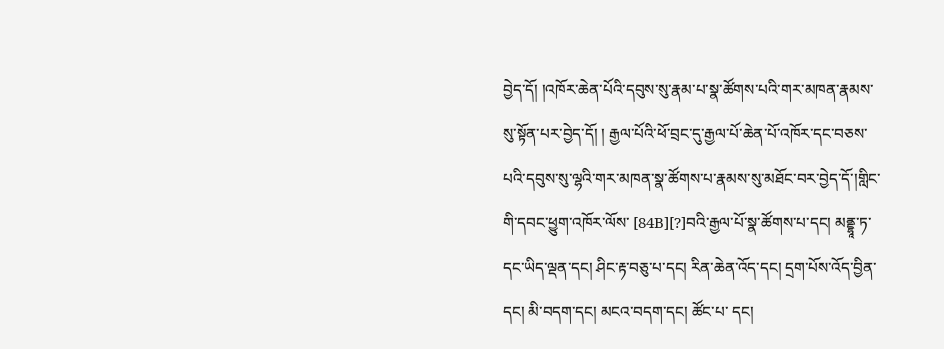བྱེད་དོ། །འཁོར་ཆེན་པོའི་དབུས་སུ་རྣམ་པ་སྣ་ཚོགས་པའི་གར་མཁན་རྣམས་སུ་སྟོན་པར་བྱེད་དོ། ། རྒྱལ་པོའི་ཕོ་བྲང་དུ་རྒྱལ་པོ་ཆེན་པོ་འཁོར་དང་བཅས་པའི་དབུས་སུ་ལྷའི་གར་མཁན་སྣ་ཚོགས་པ་རྣམས་སུ་མཐོང་བར་བྱེད་དོ་།གླིང་གི་དབང་ཕྱུག་འཁོར་ལོས་ [84B][?]བའི་རྒྱལ་པོ་སྣ་ཚོགས་པ་དང། མནྡྷཱ་ཏ་དང་ཡིད་ལྡན་དང། ཤིང་རྟ་བཅུ་པ་དང། རིན་ཆེན་འོད་དང། དྲག་པོས་འོད་བྱིན་དང། མི་བདག་དང། མངའ་བདག་དང། ཚོང་པ་ དང།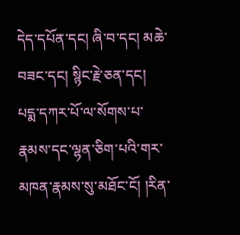དེད་དཔོན་དང། ཞི་བ་དང། མཆེ་བཟང་དང། སྙིང་རྗེ་ཅན་དང། པདྨ་དཀར་པོ་ལ་སོགས་པ་རྣམས་དང་ལྷན་ཅིག་པའི་གར་མཁན་རྣམས་སུ་མཐོང་ངོ། །རིན་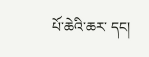པོ་ཆེའི་ཆར་ དང།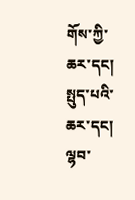གོས་ཀྱི་ཆར་དང། སྤུད་པའི་ཆར་དང། ལྷབ་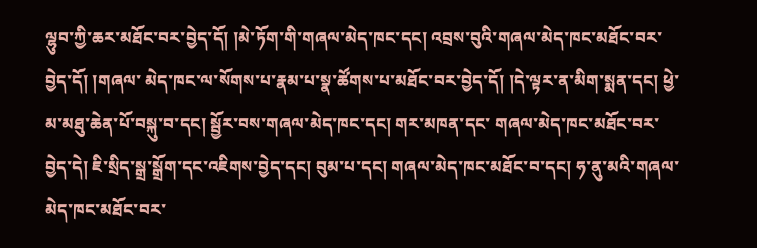ལྷུབ་ཀྱི་ཆར་མཐོང་བར་བྱེད་དོ། །མེ་ཏོག་གི་གཞལ་མེད་ཁང་དང། འབྲས་བུའི་གཞལ་མེད་ཁང་མཐོང་བར་བྱེད་དོ། །གཞལ་ མེད་ཁང་ལ་སོགས་པ་རྣམ་པ་སྣ་ཚོགས་པ་མཐོང་བར་བྱེད་དོ། །དེ་ལྟར་ན་མིག་སྨན་དང། ཕྱེ་མ་མཐུ་ཆེན་པོ་བསྐུ་བ་དང། སྦྱོར་བས་གཞལ་མེད་ཁང་དང། གར་མཁན་དང་ གཞལ་མེད་ཁང་མཐོང་བར་བྱེད་དེ། ཇི་སྲིད་སྒྲ་སྒྲོག་དང་འཇིགས་བྱེད་དང། བུམ་པ་དང། གཞལ་མེད་ཁང་མཐོང་བ་དང། ཧ་ནུ་མའི་གཞལ་མེད་ཁང་མཐོང་བར་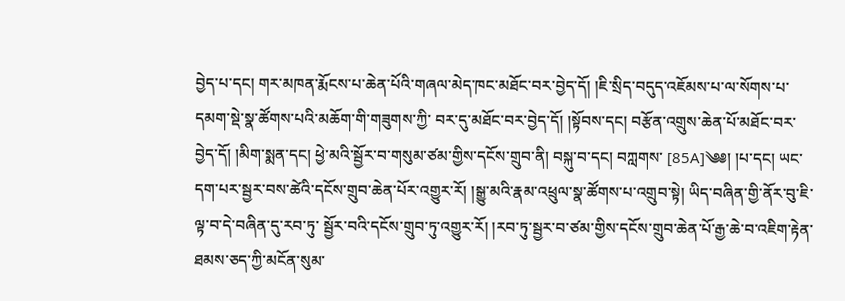བྱེད་པ་དང། གར་མཁན་རྨོངས་པ་ཆེན་པོའི་གཞལ་མེད་ཁང་མཐོང་བར་བྱེད་དོ། །ཇི་སྲིད་བདུད་འཇོམས་པ་ལ་སོགས་པ་དམག་སྡེ་སྣ་ཚོགས་པའི་མཆོག་གི་གཟུགས་ཀྱི་ བར་དུ་མཐོང་བར་བྱེད་དོ། །སྟོབས་དང། བརྩོན་འགྲུས་ཆེན་པོ་མཐོང་བར་བྱེད་དོ། །མིག་སྨན་དང། ཕྱེ་མའི་སྦྱོར་བ་གསུམ་ཙམ་གྱིས་དངོས་གྲུབ་ནི། བསྐུ་བ་དང། བཀླགས་ [85A]༄༅། །པ་དང། ཡང་དག་པར་སྦྱར་བས་ཚེའི་དངོས་གྲུབ་ཆེན་པོར་འགྱུར་རོ། །སྒྱུ་མའི་རྣམ་འཕྲུལ་སྣ་ཚོགས་པ་འགྲུབ་སྟེ། ཡིད་བཞིན་གྱི་ནོར་བུ་ཇི་ལྟ་བ་དེ་བཞིན་དུ་རབ་ཏུ་ སྦྱོར་བའི་དངོས་གྲུབ་ཏུ་འགྱུར་རོ། །རབ་ཏུ་སྦྱར་བ་ཙམ་གྱིས་དངོས་གྲུབ་ཆེན་པོ་རྒྱ་ཆེ་བ་འཇིག་རྟེན་ཐམས་ཅད་ཀྱི་མངོན་སུམ་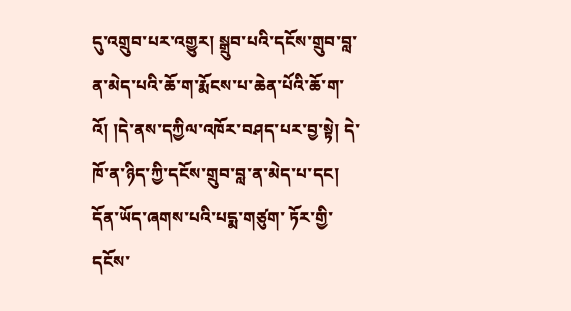དུ་འགྲུབ་པར་འགྱུར། སྒྲུབ་པའི་དངོས་གྲུབ་བླ་ ན་མེད་པའི་ཆོ་ག་རྨོངས་པ་ཆེན་པོའི་ཆོ་ག་འོ། །དེ་ནས་དཀྱིལ་འཁོར་བཤད་པར་བྱ་སྟེ། དེ་ཁོ་ན་ཉིད་ཀྱི་དངོས་གྲུབ་བླ་ན་མེད་པ་དང། དོན་ཡོད་ཞགས་པའི་པདྨ་གཙུག་ ཏོར་གྱི་དངོས་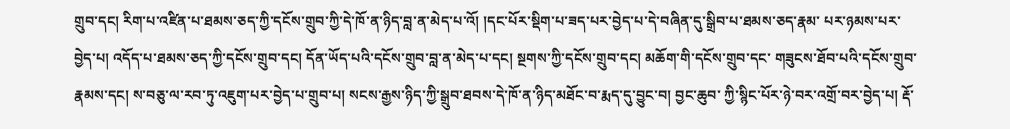གྲུབ་དང། རིག་པ་འཛིན་པ་ཐམས་ཅད་ཀྱི་དངོས་གྲུབ་ཀྱི་དེ་ཁོ་ན་ཉིད་བླ་ན་མེད་པ་འོ། །དང་པོར་སྡིག་པ་ཟད་པར་བྱེད་པ་དེ་བཞིན་དུ་སྒྲིབ་པ་ཐམས་ཅད་རྣམ་ པར་ཉམས་པར་བྱེད་པ། འདོད་པ་ཐམས་ཅད་ཀྱི་དངོས་གྲུབ་དང། དོན་ཡོད་པའི་དངོས་གྲུབ་བླ་ན་མེད་པ་དང། སྔགས་ཀྱི་དངོས་གྲུབ་དང། མཆོག་གི་དངོས་གྲུབ་དང་ གཟུངས་ཐོབ་པའི་དངོས་གྲུབ་རྣམས་དང། ས་བཅུ་ལ་རབ་ཏུ་འཇུག་པར་བྱེད་པ་གྲུབ་པ། སངས་རྒྱས་ཉིད་ཀྱི་སྒྲུབ་ཐབས་དེ་ཁོ་ན་ཉིད་མཐོང་བ་རྨད་དུ་བྱུང་བ། བྱང་ཆུབ་ ཀྱི་སྙིང་པོར་ཉེ་བར་འགྲོ་བར་བྱེད་པ། རྡོ་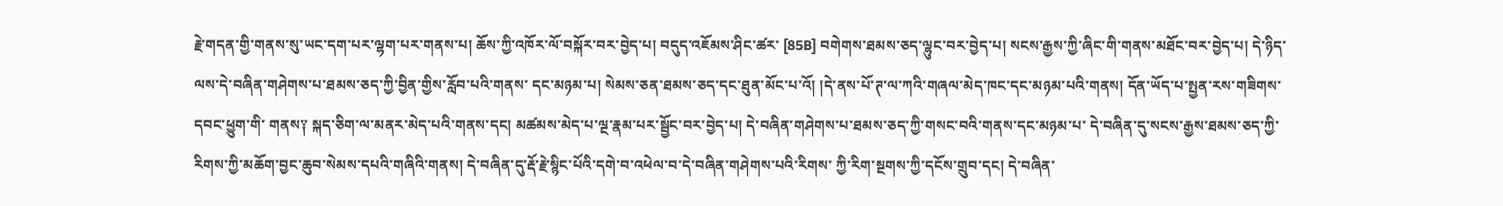རྗེ་གདན་གྱི་གནས་སུ་ཡང་དག་པར་ལྷག་པར་གནས་པ། ཆོས་ཀྱི་འཁོར་ལོ་བསྐོར་བར་བྱེད་པ། བདུད་འཇོམས་ཤིང་ཚར་ [85B] བགེགས་ཐམས་ཅད་ལྷུང་བར་བྱེད་པ། སངས་རྒྱས་ཀྱི་ཞིང་གི་གནས་མཐོང་བར་བྱེད་པ། དེ་ཉིད་ལས་དེ་བཞིན་གཤེགས་པ་ཐམས་ཅད་ཀྱི་བྱིན་གྱིས་རློབ་པའི་གནས་ དང་མཉམ་པ། སེམས་ཅན་ཐམས་ཅད་དང་ཐུན་མོང་པ་འོ། །དེ་ནས་པོ་ཊ་ལ་ཀའི་གཞལ་མེད་ཁང་དང་མཉམ་པའི་གནས། དོན་ཡོད་པ་སྤྱན་རས་གཟིགས་དབང་ཕྱུག་གི་ གནས༑ སྐད་ཅིག་ལ་མནར་མེད་པའི་གནས་དང། མཚམས་མེད་པ་ལྔ་རྣམ་པར་སྦྱོང་བར་བྱེད་པ། དེ་བཞིན་གཤེགས་པ་ཐམས་ཅད་ཀྱི་གསང་བའི་གནས་དང་མཉམ་པ་ དེ་བཞིན་དུ་སངས་རྒྱས་ཐམས་ཅད་ཀྱི་རིགས་ཀྱི་མཆོག་བྱང་ཆུབ་སེམས་དཔའི་གཞིའི་གནས། དེ་བཞིན་དུ་རྡོ་རྗེ་སྙིང་པོའི་དགེ་བ་འཕེལ་བ་དེ་བཞིན་གཤེགས་པའི་རིགས་ ཀྱི་རིག་སྔགས་ཀྱི་དངོས་གྲུབ་དང། དེ་བཞིན་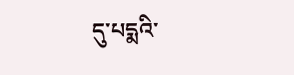དུ་པདྨའི་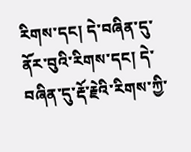རིགས་དང། དེ་བཞིན་དུ་ནོར་བུའི་རིགས་དང། དེ་བཞིན་དུ་རྡོ་རྗེའི་རིགས་ཀྱི་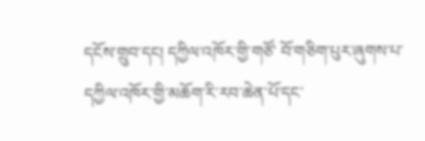དངོས་གྲུབ་དང། དཀྱིལ་འཁོར་གྱི་གཙོ་ བོ་གཅིག་པུར་ཞུགས་པ་དཀྱིལ་འཁོར་གྱི་མཆོག་རི་རབ་ཆེན་པོ་དང་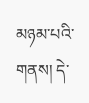མཉམ་པའི་གནས། དེ་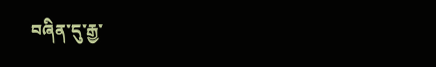བཞིན་དུ་རྒྱ་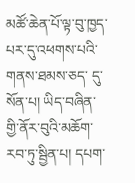མཚོ་ཆེན་པོ་ལྟ་བུ་ཁྱད་པར་དུ་འཕགས་པའི་གནས་ཐམས་ཅད་ དུ་སོན་པ། ཡིད་བཞིན་གྱི་ནོར་བུའི་མཆོག་རབ་ཏུ་སྦྱིན་པ། དཔག་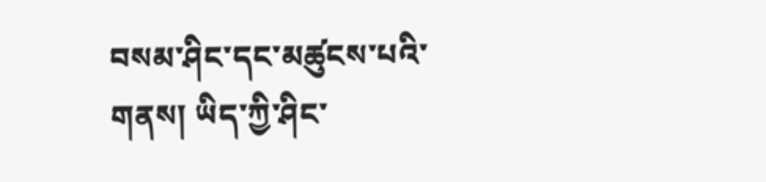བསམ་ཤིང་དང་མཚུངས་པའི་གནས། ཡིད་ཀྱི་ཤིང་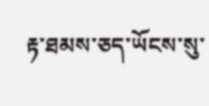རྟ་ཐམས་ཅད་ཡོངས་སུ་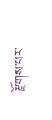རྫོགས་པར་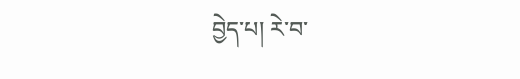བྱེད་པ། རེ་བ་